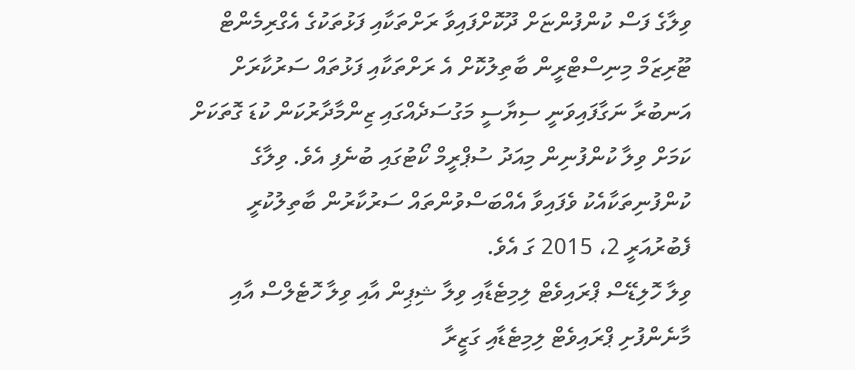ވިލާގެ ފަސް ކުންފުންޏަށް ދޫކޮށްފައިވާ ރަށްތަކާއި ފަޅުތަކުގެ އެގްރިމެންޓް ޓޫރިޒަމް މިނިސްޓްރީން ބާތިލުކޮށް އެ ރަށްތަކާއި ފަޅުތައް ސަރުކާރަށް އަނބުރާ ނަގާފައިވަނީ ސިޔާސީ މަގުސަދެއްގައި ޒިންމާދާރުކަން ކުޑަ ގޮތަކަށް ކަމަށް ވިލާ ކުންފުނިން މިއަދު ސުޕްރީމް ކޯޓުގައި ބުނެފި އެވެ. ވިލާގެ ކުންފުނިތަކާއެކު ވެފައިވާ އެއްބަސްވުންތައް ސަރުކާރުން ބާތިލުކުރީ ފެބުރުއަރީ 2، 2015 ގަ އެވެ.
ވިލާ ހޮލިޑޭސް ޕްރައިވެޓް ލިމިޓެޑާއި ވިލާ ޝިޕިން އާއި ވިލާ ހޮޓެލްސް އާއި މާނެންފުށި ޕްރައިވެޓް ލިމިޓެޑާއި ގަޒީރާ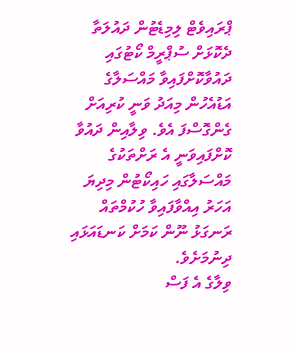ޕްރައިވެޓް ލިމިޑެޓުން ދައުލަތާ ދެކޮޅަށް ސުޕްރީމް ކޯޓުގައި ދައުވާކޮށްފައިވާ މައްސަލާގެ އަޑުއެހުން މިއަދު ވަނީ ކުރިއަށް ގެންގޮސްފަ އެވެ. ވިލާއިން ދައުވާ ކޮށްފައިވަނީ އެ ރަށްތަކުގެ މައްސަލާގައި ހައިކޯޓުން މިދިޔަ އަހަރު އިއްވާފައިވާ ހުކުމްތައް ރަނގަޅު ނޫން ކަމަށް ކަނޑައަޅައި ދިނުމަށެވެ.
ވިލާގެ އެ ފަސް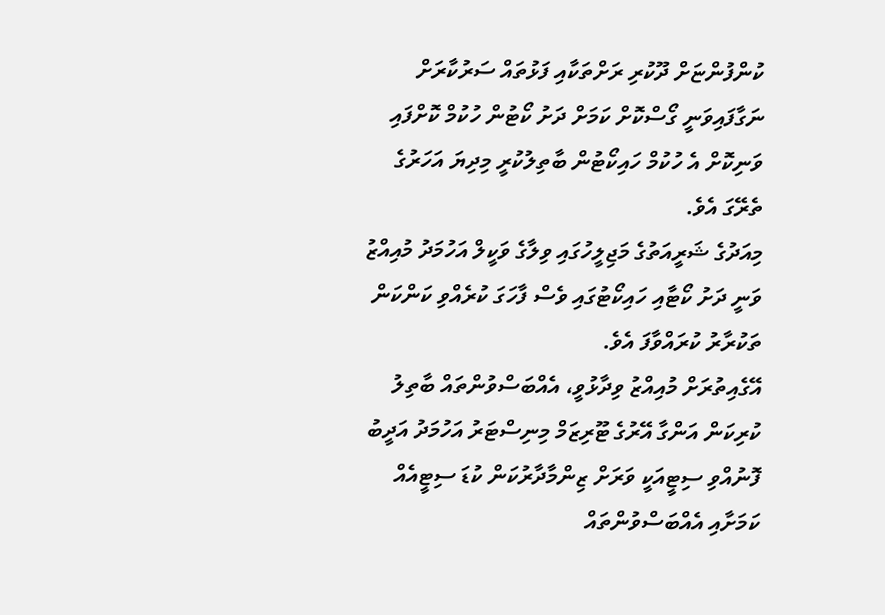ކުންފުންޏަށް ދޫކުރި ރަށްތަކާއި ފަޅުތައް ސަރުކާރަށް ނަގާފައިވަނީ ގޯސްކޮށް ކަމަށް ދަށު ކޯޓުން ހުކުމް ކޮށްފައި ވަނިކޮށް އެ ހުކުމް ހައިކޯޓުން ބާތިލުކުރީ މިދިޔަ އަހަރުގެ ތެރޭގަ އެވެ.
މިއަދުގެ ޝަރީއަތުގެ މަޖިލީހުގައި ވިލާގެ ވަކީލް އަހުމަދު މުއިއްޒު ވަނީ ދަށު ކޯޓާއި ހައިކޯޓުގައި ވެސް ފާހަގަ ކުރެއްވި ކަންކަން ތަކުރާރު ކުރައްވާފަ އެވެ.
އޭގެއިތުރަށް މުއިއްޒު ވިދާޅުވީ، އެއްބަސްވުންތައް ބާތިލު ކުރިކަން އަންގާ އޭރުގެ ޓޫރިޒަމް މިނިސްޓަރު އަހުމަދު އަދީބު ފޮނުއްވި ސިޓީއަކީ ވަރަށް ޒިންމާދާރުކަން ކުޑަ ސިޓީއެއް ކަމަށާއި އެއްބަސްވުންތައް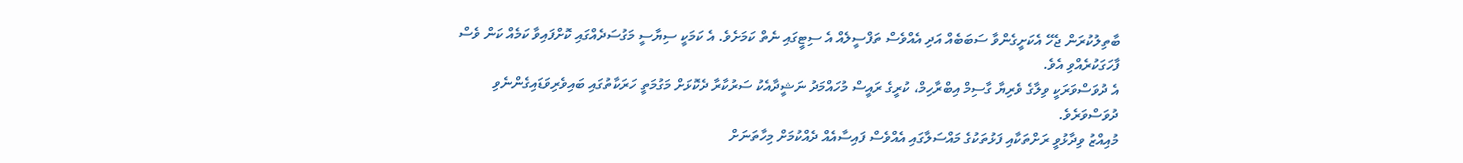ބާތިލުކުރަން ޖެހޭ އެކަށީގެންވާ ސަބަބެއް އަދި އެއްވެސް ތަފްސީލެއް އެ ސިޓީގައި ނެތް ކަމަށެވެ. އެ ކަމަކީ ސިޔާސީ މަގުސަދެއްގައި ކޮށްފައިވާ ކަމެއް ކަން ވެސް ފާހަގަކުރެއްވި އެވެ.
އެ ދުވަސްވަރަކީ ވިލާގެ ވެރިޔާ ގާސިމް އިބްރާހިމް، ކުރީގެ ރައީސް މުހައްމަދު ނަޝީދާއެކު ސަރުކާރާ ދެކޮޅަށް މަގުމަތީ ހަރަކާތުގައި ބައިވެރިވަޑައިގެންނެވި ދުވަސްވަރެވެ.
މުއިއްޒު ވިދާޅުވީ ރަށްތަކާއި ފަޅުތަކުގެ މައްސަލާގައި އެއްވެސް ފައިސާއެއް ދެއްކުމަށް މިހާތަނަށް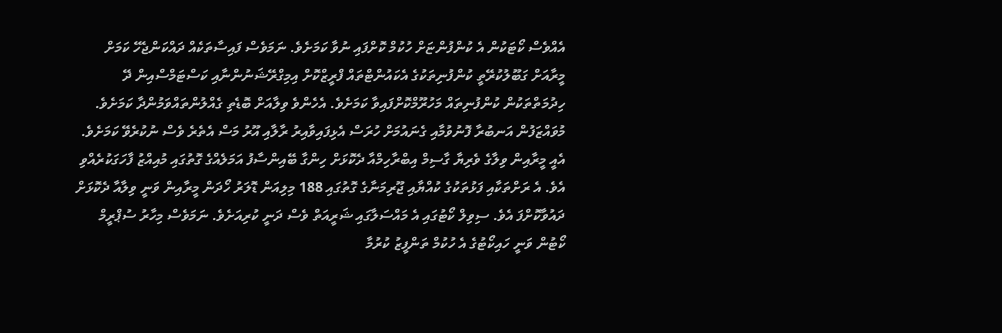އެއްވެސް ކޯޓަކުން އެ ކުންފުންޏަށް ހުކުމް ކޮށްފައި ނުވާ ކަމަށެވެ. ނަމަވެސް ފައިސާތަކެއް ދައްކަންޖެހޭ ކަމަށް މީރާއަށް ގަބޫލުކުރޭތީ ކުންފުނިތަކުގެ އެކައުންޓްތައް ފްރީޒްކޮށް އިމިގްރޭޝަނުންނާއި ކަސްޓަމްސްއިން ދޭ ހިދުމަތްތަކުން ކުންފުނިތައް މަހުރޫމްކޮށްފައިވާ ކަމަށެވެ. އެހެންވެ ވިލާއަށް ބޮޑެތި ގެއްލުންތައްވަމުންދާ ކަމަށެވެ. މުވައްޒަފުން އަނބުރާ ފޮނުވުމާއި ގެނައުމަށް ހުރަސް އެޅިފައިވާއިރު ރާލާއި އޫރު މަސް އެތެރެ ވެސް ނުކުރެވޭ ކަމަށެވެ.
އެއީ މީރާއިން ވިލާގެ ވެރިޔާ ގާސިމް އިބްރާހިމްއާ ދެކޮޅަށް ހިންގާ ބޭއިންސާފު އަމަލެއްގެ ގޮތުގައި މުއިއްޒު ފާހަގަކުރެއްވި އެވެ. އެ ރަށްތަކާއި ފަޅުތަކުގެ ކުއްޔާއި ޖޫރިމަނާގެ ގޮތުގައި 188 މިލިއަން ޑޮލަރު ހޯދަން މީރާއިން ވަނީ ވިލާއާ ދެކޮޅަށް ދައުވާކޮށްފަ އެވެ. ސިވިލް ކޯޓުގައި އެ މައްސަލާގައި ޝަރީއަތް ވެސް ދަނީ ކުރިއަށެވެ. ނަމަވެސް މިހާރު ސުޕްރީމް ކޯޓުން ވަނީ ހައިކޯޓުގެ އެ ހުކުމް ތަންފީޒު ކުރުމާ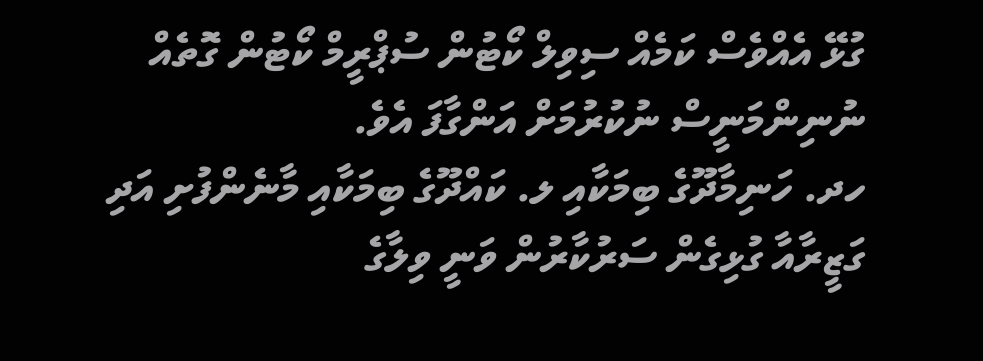ގުޅޭ އެއްވެސް ކަމެއް ސިވިލް ކޯޓުން ސުޕްރީމް ކޯޓުން ގޮތެއް ނުނިންމަނީސް ނުކުރުމަށް އަންގާފަ އެވެ.
ހދ. ހަނިމާދޫގެ ބިމަކާއި ލ. ކައްދޫގެ ބިމަކާއި މާނެންފުށި އަދި ގަޒީރާއާ ގުޅިގެން ސަރުކާރުން ވަނީ ވިލާގެ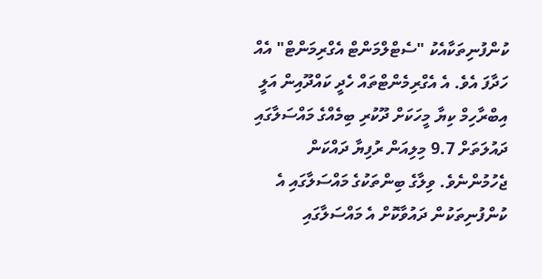ކުންފުނިތަކާއެކު "ސެޓްލްމަންޓް އެގްރިމަންޓް" އެއް ހަދާފަ އެވެ. އެ އެގްރިމެންޓްތައް ހެދީ ކައްދޫއިން އަލީ އިބްރާހިމް ކިޔާ މީހަކަށް ދޫކުރި ބިމެއްގެ މައްސަލާގައި ދައުލަތަށް 9.7 މިލިއަން ރުފިޔާ ދައްކަން ޖެހުމުންނެވެ. ވިލާގެ ބިންތަކުގެ މައްސަލާގައި އެ ކުންފުނިތަކުން ދައުވާކޮށް އެ މައްސަލާގައި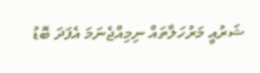ޝަރުއީ މަރުހަލާތައް ނިމިއްޖެނަމަ އެފަދަ ބޮޑު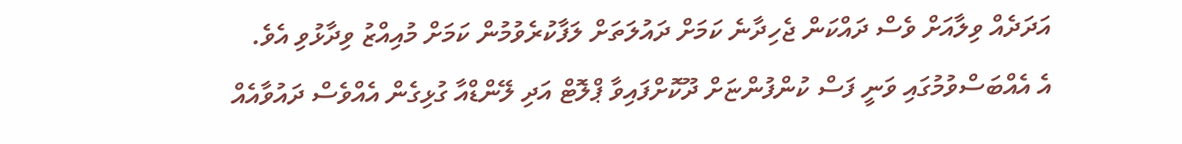އަދަދެއް ވިލާއަށް ވެސް ދައްކަން ޖެހިދާނެ ކަމަށް ދައުލަތަށް ލަފާކުރެވުމުން ކަމަށް މުއިއްޒު ވިދާޅުވި އެވެ.
އެ އެއްބަސްވުމުގައި ވަނީ ފަސް ކުންފުންޏަށް ދޫކޮށްފައިވާ ޕްލޮޓް އަދި ލޭންޑްއާ ގުޅިގެން އެއްވެސް ދައުވާއެއް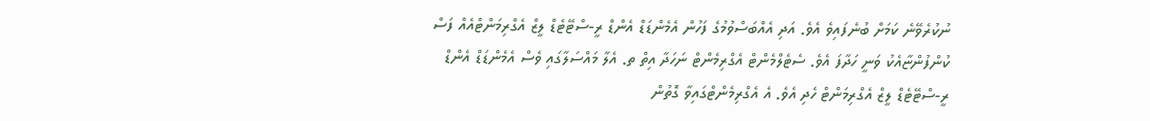ނުކުރެވޭނެ ކަމަށް ބުނެފައިވެ އެވެ. އަދި އެއްބަސްވުމުގެ ފަހުން އެމެންޑަޑް އެންޑް ރީ-ސްޓޭޓެޑް ލީޒް އެގްރިމަންޓްއެއް ފަސް ކުންފުންޏާއެކު ވަނީ ހަދާފަ އެވެ. ސެޓެލްމެންޓް އެގްރިމެންޓް ނަހަދާ އިތް ތ. އެލާ މައްސަލާގައި ވެސް އެމެންޑަޑް އެންޑް ރީ-ސްޓޭޓެޑް ލީޒް އެގްރިމަންޓް ހެދި އެވެ. އެ އެގްރިމެންޓްގައިވާ ގޮތުން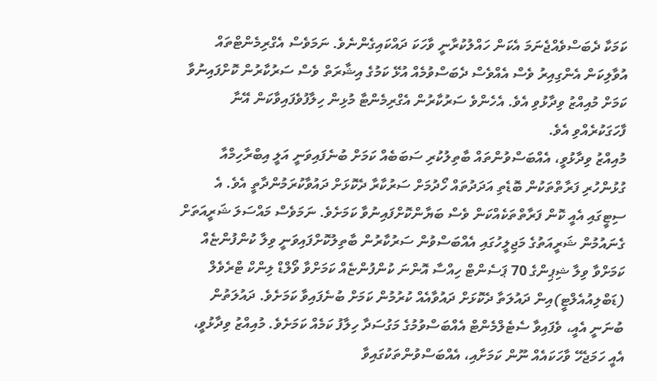ކަމަކާ ދެބަސްވެއްޖެނަމަ އެކަން ހައްލުކުރާނީ ވާހަކަ ދައްކައިގެންނެވެ. ނަމަވެސް އެގްރިމެންޓްތައް އުވާލިކަން އެންގިއިރު ވެސް އެއްވެސް ދެބަސްވުމެއް އުޅޭ ކަމުގެ އިޝާރަތް ވެސް ސަރުކާރުން ކޮށްފައިނުވާ ކަމަށް މުއިއްޒު ވިދާޅުވި އެވެ. އެހެންވެ ސަރުކާރުން އެގްރިމެންޓާ މުޅިން ހިލާފުވެފައިވާކަން އޭނާ ފާހަގަކުރެއްވި އެވެ.
މުއިއްޒު ވިދާޅުވީ، އެއްބަސްވުންތައް ބާތިލުކުރި ސަބަބެއް ކަމަށް ބުނެފައިވަނީ އަލީ އިބްރާހިމްއާ ގުޅުންހުރި ފަރާތްތަކުން ބޮޑެތި އަދަދުތައް ހޯދުމަށް ސަރުކާރާ ދެކޮޅަށް ދައުވާކުރަމުންދާތީ އެވެ. އެ ސިޓީގައި އެއީ ކޮން ފަރާތްތަކެއްކަން ވެސް ބަޔާންކޮށްފައިނުވާ ކަމަށެވެ. ނަމަވެސް މައްސަލަ ޝަރީއަތަށް ގެނައުމުން ޝަރީއަތުގެ މަޖިލީހުގައި އެއްބަސްވުން ސަރުކާރުން ބާތިލުކޮށްފައިވަނީ ވިލާ ކުންފުންޏެއް ކަމަށްވާ ވިލާ ޝިޕިންގެ 70 ޕަސެންޓް ހިއްސާ އޮންނަ ކުންފުންޏެއް ކަމަށްވާ ވޯލްޑް ލިންކް ޓްރެވެލް (ޑަބްލިއުއެލްޓީ)އިން ދައުލަތާ ދެކޮޅަށް ދައުވާއެއް ކުރުމުން ކަމަށް ބުނެފައިވާ ކަމަށެވެ. ދައުލަތުން ބުނަނީ އެއީ، ވެފައިވާ ސެޓެލްމެންޓް އެއްބަސްވުމުގެ މަގުސަދާ ހިލާފު ކަމެއް ކަމަށެވެ. މުއިއްޒު ވިދާޅުވީ، އެއީ ހަމަޖެހޭ ވާހަކައެއް ނޫން ކަމަށާއި، އެއްބަސްވުންތަކުގައިވާ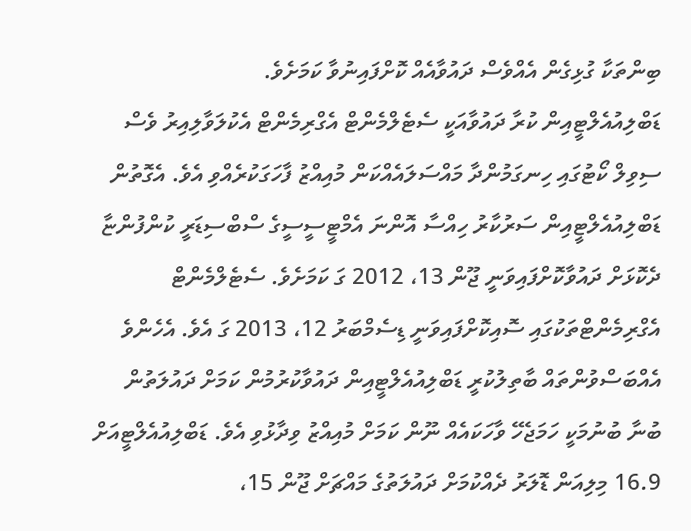ބިންތަކާ ގުޅިގެން އެއްވެސް ދައުވާއެއް ކޮށްފައިނުވާ ކަމަށެވެ.
ޑަބްލިއުއެލްޓީއިން ކުރާ ދައުވާއަކީ ސެޓެލްމެންޓް އެގްރިމެންޓް އެކުލަވާލިއިރު ވެސް ސިވިލް ކޯޓުގައި ހިނގަމުންދާ މައްސަލައެއްކަން މުއިއްޒު ފާހަގަކުރެއްވި އެވެ. އެގޮތުން ޑަބްލިއުއެލްޓީއިން ސަރުކާރު ހިއްސާ އޮންނަ އެމްޓީސީސީގެ ސްބްސިޑަރީ ކުންފުންޏާ ދެކޮޅަށް ދައުވާކޮށްފައިވަނީ ޖޫން 13، 2012 ގަ ކަމަށެވެ. ސެޓެލްމެންޓް އެގްރިމެންޓްތަކުގައި ސޮއިކޮށްފައިވަނީ ޑިސެމްބަރު 12، 2013 ގަ އެވެ. އެހެންވެ އެއްބަސްވުންތައް ބާތިލުކުރީ ޑަބްލިއުއެލްޓީއިން ދައުވާކުރުމުން ކަމަށް ދައުލަތުން ބުނާ ބުނުމަކީ ހަމަޖެހޭ ވާހަކައެއް ނޫން ކަމަށް މުއިއްޒު ވިދާޅުވި އެވެ. ޑަބްލިއުއެލްޓީއަށް 16.9 މިލިއަން ޑޮލަރު ދެއްކުމަށް ދައުލަތުގެ މައްޗަށް ޖޫން 15،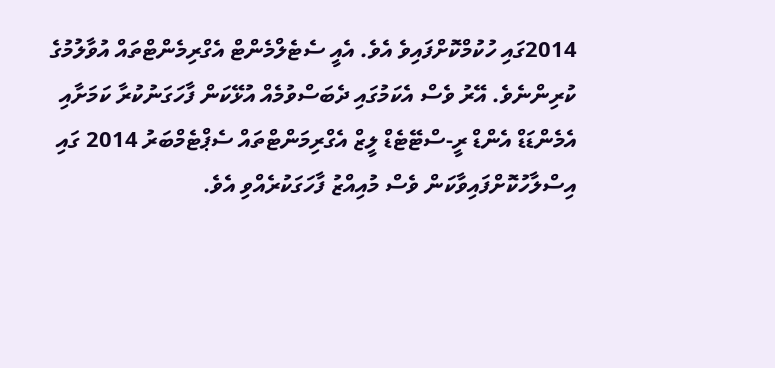2014ގައި ހުކުމްކޮށްފައިވެ އެވެ. އެއީ ސެޓެލްމެންޓް އެގްރިމެންޓްތައް އުވާލުމުގެ ކުރިންނެވެ. އޭރު ވެސް އެކަމުގައި ދެބަސްވުމެއް އުޅޭކަން ފާހަގަނުކުރާ ކަމަށާއި އެމެންޑަޑް އެންޑް ރީ-ސްޓޭޓެޑް ލީޒް އެގްރިމަންޓްތައް ސެޕްޓެމްބަރު 2014 ގައި އިސްލާހުކޮށްފައިވާކަން ވެސް މުއިއްޒު ފާހަގަކުރެއްވި އެވެ.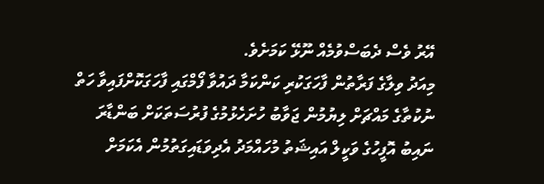އޭރު ވެސް ދެބަސްވުމެއް ނޫޅޭ ކަމަށެވެ.
މިއަދު ވިލާގެ ފަރާތުން ފާހަގަކުރި ކަންކަމާ ދައުވާ ފޯމްގައި ފާހަގަކޮށްފައިވާ ހަތް ނުކުތާގެ މައްޗަށް ލިޔުމުން ޖަވާބު ހުށަހެޅުމުގެ ފުރުސަތަކަށް ބަންޑާރަ ނައިބު އޮފީހުގެ ވަކީލް އައިޝަތު މުހައްމަދު އެދިވަޑައިގަތުމުން އެކަމަށް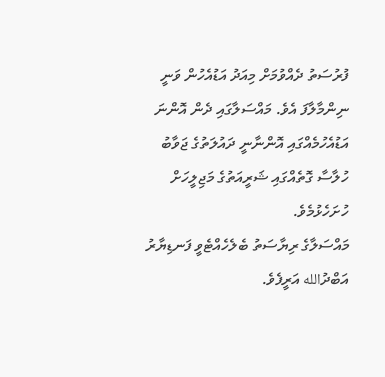ފުރުސަތު ދެއްވުމަށް މިއަދު އަޑުއެހުން ވަނީ ނިންމާލާފަ އެވެ. މައްސަލާގައި ދެން އޮންނަ އަޑުއެހުމެއްގައި އޮންނާނީ ދައުލަތުގެ ޖަވާބު ހުލާސާ ގޮތެއްގައި ޝަރީއަތުގެ މަޖިލީހަށް ހުށަހެޅުމެވެ.
މައްސަލާގެ ރިޔާސަތު ބެލެހެއްޓެވީ ފަނޑިޔާރު އަބްދުالله އަރީފެވެ.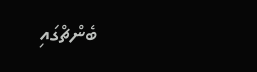ބެންޗްގައި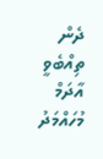ދެން ތިއްބެވީ އާދަމް މުހައްމަދު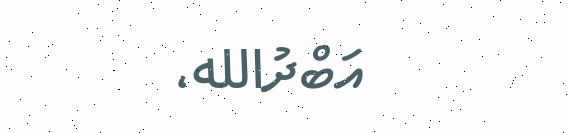އަބްދުالله،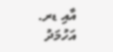އާއި ޑރ. އަހުމަދު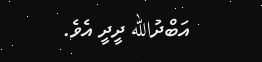އަބްދުالله ދީދީ އެވެ.